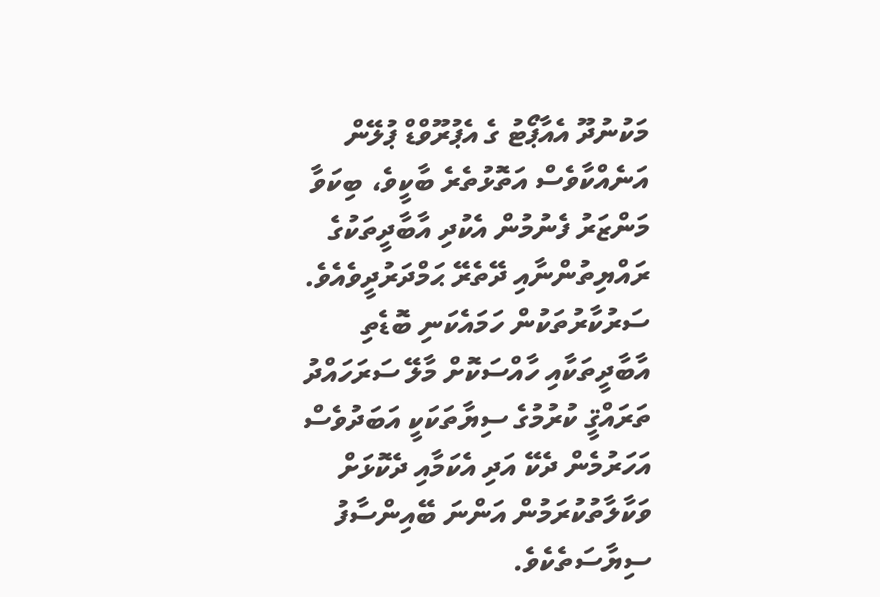މަކުނުދޫ އެއާޕޯޓު ގެ އެޕުރޫވްޑް ޕުލޭން
އަނެއްކާވެސް އަތޮޅުތެރެ ބާކީވެ، ބިކަވާ މަންޒަރު ފެނުމުން އެކުދި އާބާދީތަކުގެ ރައްޔިތުންނާއި ދޭތެރޭ ޙަމްދަރުދީވެއެވެ. ސަރުކާރުތަކުން ހަމައެކަނި ބޮޑެތި އާބާދީތަކާއި ހާއްސަކޮށް މާލޭ ސަރަހައްދު ތަރައްޤީ ކުރުމުގެ ސިޔާތަކަކީ އަބަދުވެސް އަހަރުމެން ދެކޭ އަދި އެކަމާއި ދެކޮޅަށް ވަކާލާތުކުރަމުން އަންނަ ބޭއިންސާފު ސިޔާސަތެކެވެ.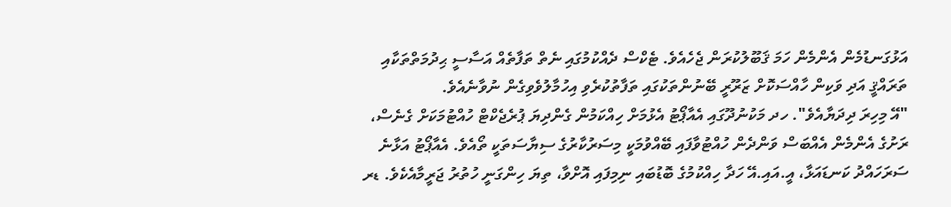އަޅުގަނޑުމެން އެންމެން ހަމަ ޤަބޫލުކުރަން ޖެހެއެވެ. ޓެކްސް ދެއްކުމުގައި ނެތް ތަފާތެއް އަސާސީ ޙިދުމަތްތަކާއި ތަރައްޤީ އަދި ވަކިން ހާއްސަކޮށް ޒަރޫރީ ބޭނުންތަކުގައި ތަފާތުކުރެވި އިހުމާލުވެވިގެން ނުވާނެއެވެ.
"އޭ މިހިރަ ދިދަޔާއެވެ". ހދ މަކުނުދޫގައި އެއާޕޯޓު އެޅުމަށް ހިއްކަމުން ގެންދިޔަ ޕުރެޖެކްޓް ހުއްޓުމަކަށް ގެނެސް، ރަށުގެ އެންމެން އެއްބަސް ވަންދެން ހުއްޓުވާފައި ބޭއްވުމަކީ މިސަރުކާރުގެ ސިޔާސަތަކީ ތޯއެވެ. އެއާޕޯޓު އަޅާނެ ސަރަހައްދު ކަނޑައަޅާ، އީ.އައި.އޭ ހަދާ ހިއްކުމުގެ ބޮޑުބައި ނިމިފައި އޮށްވާ، ތިޔަ ހިންގަނީ ހުތުރު ޖަރީމާއެކެވެ. ޑރ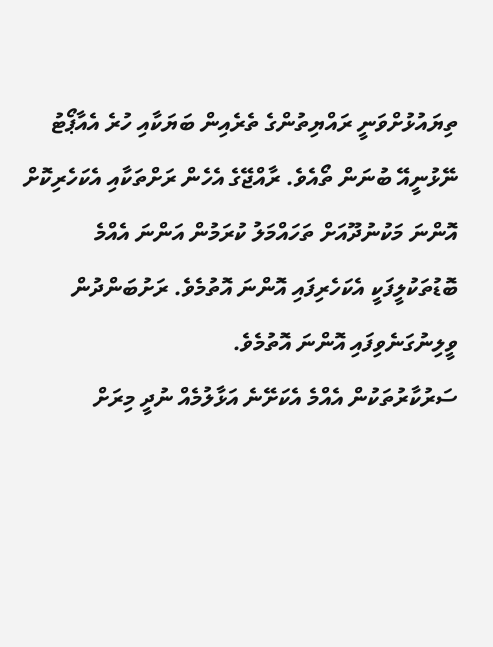ތިޔައުޅުށްވަނީ ރައްޔިތުންގެ ތެރެއިން ބަޔަކާއި ހުރެ އެއާޕޯޓު ނޭޅުނީއޭ ބުނަން ތޯއެވެ. ރާއްޖޭގެ އެހެން ރަށްތަކާއި އެކަހެރިކޮށް އޮންނަ މަކުނުދޫއަށް ތަހައްމަލު ކުރަމުން އަންނަ އެއްމެ ބޮޑުތަކުލީފަކީ އެކަހެރިފައި އޮންނަ އޮތުމެވެ. ރަށުބަންދުން ވީލިނުގަނެވިފައި އޮންނަ އޮތުމެވެ.
ސަރުކާރުތަކުން އެއްމެ އެކަށޭނެ އަޅާލުމެއް ނުދީ މިރަށް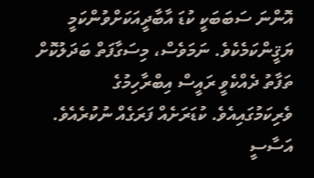އޮންނަ ސަބަބަކީ ކުޑަ އާބާދީއަކަށްވުންކަމީ ޔަޤީންކަމެކެވެ. ނަމަވެސް، މިސަގާފަތް ބަދަލުކޮށް ތަފާތު ދެއްކެވީ ރައީސް އިބްރާހިމުގެ ވެރިކަމުގައިއެވެ. ކުޑަރަށެއް ފަރަގެއް ނުކުރެއެވެ. އަސާސީ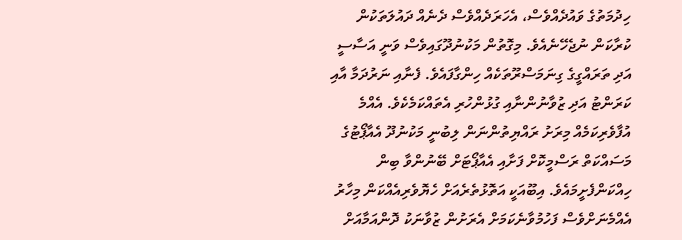ހިދުމަތުގެ ވައުދެއްވެސް، އެހަރަދެއްވެސް ދެނެއް ދައުލަތަކުން ކުރާކަން ނުޖެހޭނެއެވެ. މިގޮތުން މަކުނުދޫގައިވެސް ވަނީ އަސާސީ އަދި ތަރައްގީގެ ގިނަމަސްރޫތަކެއް ހިންގާފައެވެ. ފެނާއި ނަރުދަމާ އާއި ކަރަންޓު އަދި ޒުވާނުންނާއި ގުޅުންހުރި އެތައްކަމެކެވެ. އެއްމެ އުފާވެރިކަމެއް މިރަށު ރައްޔިތުންނަން ލިބުނީ މަކުނުދޫ އެއާޕޯޓުގެ މަސައްކަތް ރަސްމީކޮށް ފަށާއި އެއާޕޯޓަށް ބޭނުންވާ ބިން ހިއްކަންފެށީމައެވެ. އިބޫއަކީ އަތޮޅުތެރެއަށް ހެޔޮވެރިއެއްކަން މިހާރު އެއްމެނަށްވެސް ފަހުމުވާނެކަމަށް އެރަށުން ޒުވާނަކު ދޮންއަމާއަށް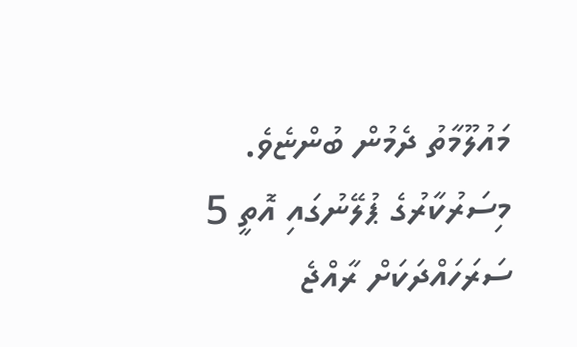މައުލޫމާތު ދެމުން ބުންޏެވެ.
މިސަރުކާރުގެ ޕުލޭނުގައި އޮތީ 5 ސަރަހައްދަކަށް ރާއްޖެ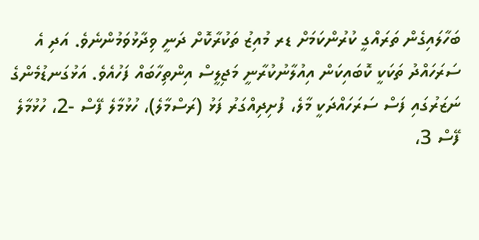ބަހާލައިގެން ތަރައްގީ ކުރުންކަމަށް ޑރ މުއިޒު ތަކުރާކޮށް ދަނީ ވިދާޅުވަމުންނެވެ. އަދި އެ ސަރަހައްދު ތަކަކީ ކޮބައިކަން އިއުލާނުކުރާނީ މަޖިލީސް އިންތިހާބައް ފަހުއެވެ. އަޅުގަނޑުމެންގެ ނަޒަރުގައި ފަސް ސަރަހައްދަކީ މާލެ، ފުށިދިއްގަރު ފަޅު (ރަސްމާލެ)، ހުޅުމާލެ ފޭސް -2، ހުޅުމާލެ ފޭސް 3،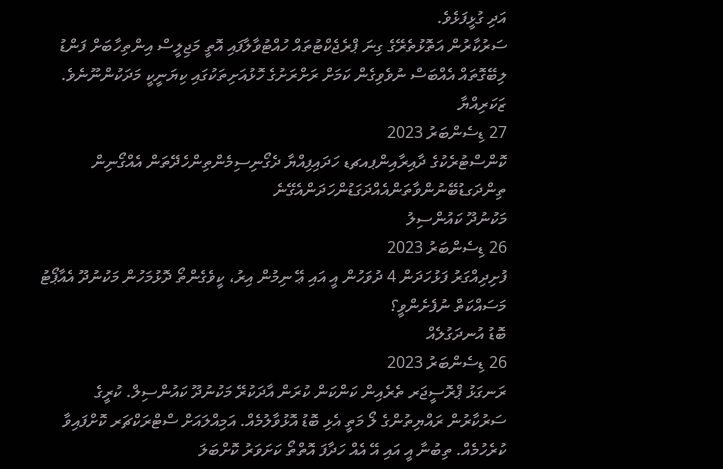އަދި ގުޅީފަޅެވެ.
ސަރުކާރުން އަތޮޅުތެރޭގެ ގިނަ ޕްރެޖެކްޓުތައް ހުއްޓުވާލާފައި އޮތީ މަޖިލީސް އިންތިހާބަށް ފަންޑު ލިބޭގޮތައް އެއްބަސް ނުވެވިގެން ކަމަށް ރަށްރަށުގެ ހޮޅުއަށިތަކުގައި ކިޔަނީކީ މަދަކުންނޫނެވެ.
ޒަކަރިއްޔާ
27 ޑިސެންބަރު 2023
ކޮންސްޓުރެކުގެ ދާއިރާއިންޕއޗޑ ހަދައިފިއްޔާ ދެގޯނިސިމެންތިންހެދޭތަން އެއްގޯނިން ތިންދަގޑުބޭނުންވާތަންއެއްދަގަޑުންހަދަންއެގޭނެ
މަކުނުދޫ ކައުންސިލު
26 ޑިސެންބަރު 2023
ފުށިދިއްގަރު ފަޅުހަދަން 4 ދުވަހުން އީ އައި ޢޭ ނިމުން އިރު، ކީވެގެންތޯ ދޮޅުމަހުން މަކުނުދޫ އެއާޕޯޓު މަސައްކަތް ނުފެށެންވީ؟
ބޮޑު އުނދަގުލެއް
26 ޑިސެންބަރު 2023
ރަނގަޅު ޕްރޮސީޖަރ ތެރެއިން ކަންކަން ކުރަން އާދަކުރޭ މަކުނުދޫ ކައުންސިލް. ކުރީގެ ސަރުކާރުން ރައްޔިތުންގެ ލޯ މަތީ އެޅި ބޮޑު އޮޅުވާލުމެއް. އަމިއްލައަށް ސްޓްރަކްޗަރ ކޮށްފައިވާ ކުރެހުމެއް. ތިބުނާ އީ އައި އޭ އެއް ހަދާފަ އޮތްތޯ ކަށަވަރު ކޮށްބަލަ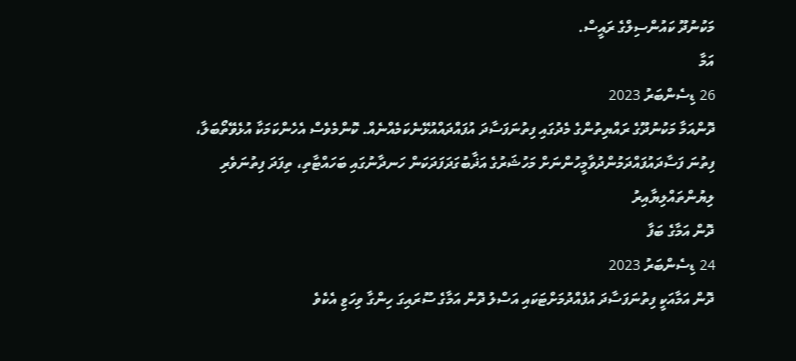މަކުނުދޫ ކައުންސިލްގެ ރައީސް.
އަމާ
26 ޑިސެންބަރު 2023
ދޮންއަމާ މަކުނުދޫގެ ރައްޔިތުންގެ މެދުގައި ފިތުނަފަސާދަ އުފައްދައްއުޅޭނެކަމެއްނެއް. ކޮންމެވެސް އެހެންކަމަކާ އުޅެވޭތޯބަލާ، ފިތުނަ ފަސާދައުފައްދަމުންދުވާމީހުންނަށް މަހުޝަރުގެ އަޛާބުގަދަފަދަކަން ހަނދާނުގައި ބަހައްޓާތި، ތިފަދަ ފިތުނަވެރި ލިޔުންތައްލިޔާއިރު
ދޮން އަމާގެ ބަފާ
24 ޑިސެންބަރު 2023
ދޮން އަމާއަކީ ފިތުނަފަސާދަ އުފެއްދުމަށްޓަކައި އަސްލު ދޮން އަމާގެ ސޫރައިގަ ހިންގާ ވިހަޱި އެކެވެ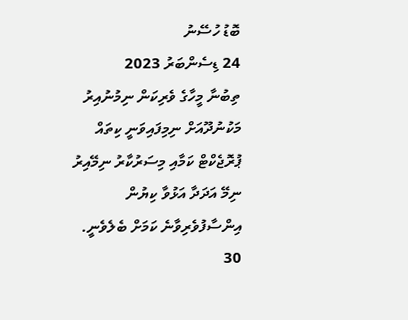ބޮޑު ހުސޭނު
24 ޑިސެންބަރު 2023
ތިބުނާ މީހާގެ ވެރިކަން ނިމުނުއިރު މަކުނުދޫއަށް ނިމިފައިވަނީ ކިތައް ޕުރޮޖެކްޓް ކަމާއި މިސަރުކާރު ނިމޭއިރު ނިމޭ އަދަދާ އަޅުވާ ކިޔުން އިންސާފުވެރިވާނެ ކަމަށް ބެލެވެނީ.
30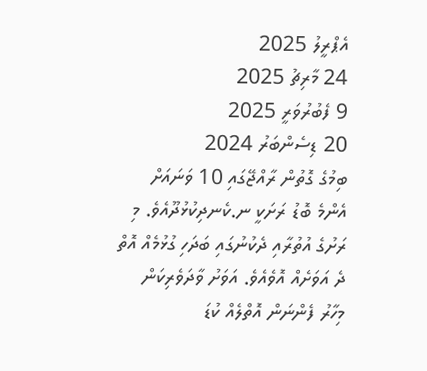އެޕްރީލު 2025
24 މާރިޗު 2025
9 ފެބުރުވަރީ 2025
20 ޑިސެންބަރު 2024
ބިމުގެ ގޮތުން ރާއްޖޭގައި 10 ވަނައަށް އެންމެ ބޮޑު ރަށަކީ ނ.ކެނދިކުޅުދޫއެވެ. މި ރަށުގެ އުތުރާއި ދެކުނުގައި ބަދަހި ގުޅުމެއް އޮތް ދެ އަވަށެއް އޮވެއެވެ. އަވަށު ވާދަވެރިކަން މިހާރު ފެންނަން އޮތްލެއް ކުޑަ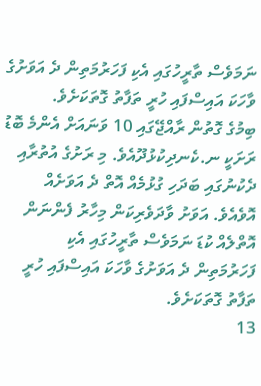ނަމަވެސް ތާރީހުގައި އެކި ފަހަރުމަތިން ދެ އަވަށުގެ ވާހަކަ އައިސްފައި ހުރީ ތަފާތު ގޮތަކަށެވެ.
ބިމުގެ ގޮތުން ރާއްޖޭގައި 10 ވަނައަށް އެންމެ ބޮޑު ރަށަކީ ނ.ކެނދިކުޅުދޫއެވެ. މި ރަށުގެ އުތުރާއި ދެކުނުގައި ބަދަހި ގުޅުމެއް އޮތް ދެ އަވަށެއް އޮވެއެވެ. އަވަށު ވާދަވެރިކަން މިހާރު ފެންނަން އޮތްލެއް ކުޑަ ނަމަވެސް ތާރީހުގައި އެކި ފަހަރުމަތިން ދެ އަވަށުގެ ވާހަކަ އައިސްފައި ހުރީ ތަފާތު ގޮތަކަށެވެ.
13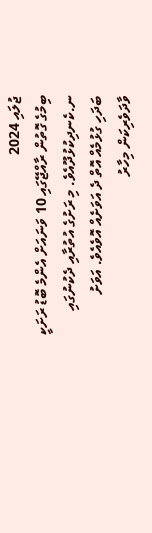ޖުލައި 2024
ބިމުގެ ގޮތުން ރާއްޖޭގައި 10 ވަނައަށް އެންމެ ބޮޑު ރަށަކީ ނ.ކެނދިކުޅުދޫއެވެ. މި ރަށުގެ އުތުރާއި ދެކުނުގައި ބަދަހި ގުޅުމެއް އޮތް ދެ އަވަށެއް އޮވެއެވެ. އަވަށު ވާދަވެރިކަން މިހާރު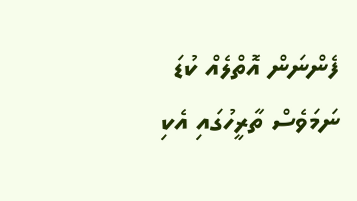ފެންނަން އޮތްލެއް ކުޑަ ނަމަވެސް ތާރީހުގައި އެކި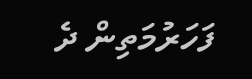ފަހަރުމަތިން ދެ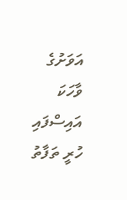އަވަށުގެ ވާހަކަ އައިސްފައި ހުރީ ތަފާތު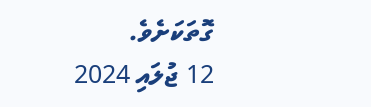ގޮތަކަށެވެ.
12 ޖުލައި 2024